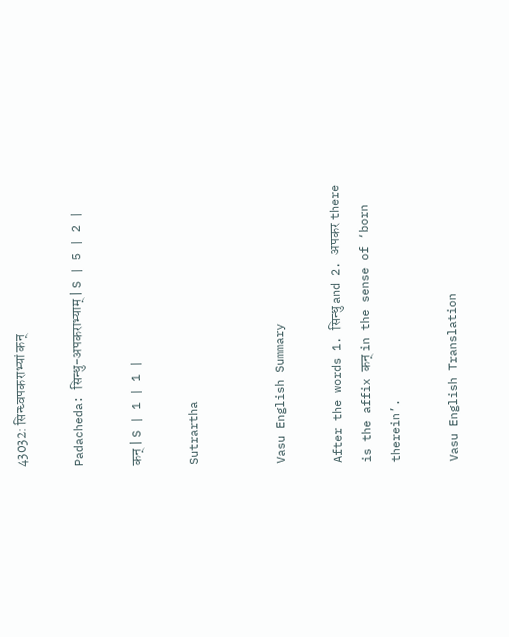43032: सिन्ध्वपकराभ्यां कन्

Padacheda: सिन्धु-अपकराभ्याम् | S | 5 | 2 |

कन् | S | 1 | 1 |

Sutrartha


Vasu English Summary

After the words 1. सिन्धु and 2. अपकर there is the affix कन् in the sense of ‘born therein’.

Vasu English Translation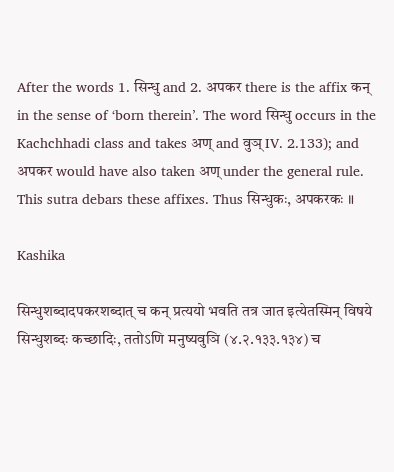After the words 1. सिन्धु and 2. अपकर there is the affix कन् in the sense of ‘born therein’. The word सिन्धु occurs in the Kachchhadi class and takes अण् and वुञ् IV. 2.133); and अपकर would have also taken अण् under the general rule. This sutra debars these affixes. Thus सिन्धुकः, अपकरकः ॥

Kashika

सिन्धुशब्दादपकरशब्दात् च कन् प्रत्ययो भवति तत्र जात इत्येतस्मिन् विषये सिन्धुशब्दः कच्छादिः, ततोऽणि मनुष्यवुञि (४.२.१३३.१३४) च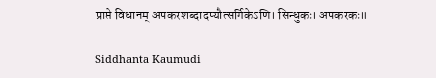प्राप्ते विधानम् अपकरशब्दादप्यौत्सर्गिकेऽणि। सिन्धुकः। अपकरकः॥

Siddhanta Kaumudi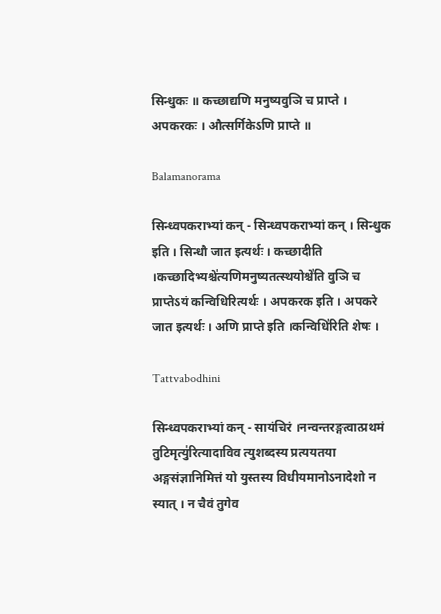सिन्धुकः ॥ कच्छाद्यणि मनुष्यवुञि च प्राप्ते । अपकरकः । औत्सर्गिकेऽणि प्राप्ते ॥

Balamanorama

सिन्ध्वपकराभ्यां कन् - सिन्ध्वपकराभ्यां कन् । सिन्धुक इति । सिन्धौ जात इत्यर्थः । कच्छादीति ।कच्छादिभ्यश्चे॑त्यणिमनुष्यतत्स्थयोश्चे॑ति वुञि च प्राप्तेऽयं कन्विधिरित्यर्थः । अपकरक इति । अपकरे जात इत्यर्थः । अणि प्राप्ते इति ।कन्विधि॑रिति शेषः ।

Tattvabodhini

सिन्ध्वपकराभ्यां कन् - सायंचिरं ।नन्वन्तरङ्गत्वात्प्रथमं तुटिमृत्यु॑रित्यादाविव त्युशब्दस्य प्रत्ययतया अङ्गसंज्ञानिमित्तं यो युस्तस्य विधीयमानोऽनादेशो न स्यात् । न चैवं तुगेव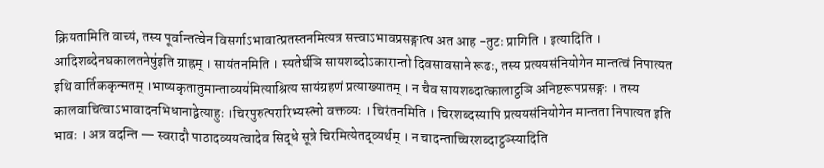क्रियतामिति वाच्यं, तस्य पूर्वान्तत्वेन विसर्गाऽभावात्प्रतस्तनमित्यत्र सत्त्वाऽभावप्रसङ्गात्ष अत आह -तुटः प्रागिति । इत्यादिति । आदिशब्देनघकालतनेषु॑इति ग्राह्रम् । सायंतनमिति । स्यतेर्घञि सायशब्दोऽकारान्तो दिवसावसाने रूढः, तस्य प्रत्ययसंनियोगेन मान्तत्वं निपात्यत इथि वार्तिककृन्मतम् ।भाष्यकृतातुमान्ताव्यय॑मित्याश्रित्य सायंग्रहणं प्रत्याख्यातम् । न चैव सायशब्दात्कालाट्ठञि अनिष्टरूपप्रसङ्गः । तस्य कालवाचित्वाऽभावादनभिधानाद्वेत्याहुः ।चिरपुरुत्परारिभ्यस्त्नो वक्तव्यः । चिरंतनमिति । चिरशब्दस्यापि प्रत्ययसंनियोगेन मान्तता निपात्यत इति भावः । अत्र वदन्ति — स्वरादौ पाठादव्ययत्वादेव सिद्धे सूत्रे चिरमित्येतद्व्यर्थम् । न चादन्ताच्चिरशब्दाट्ठञ्स्यादिति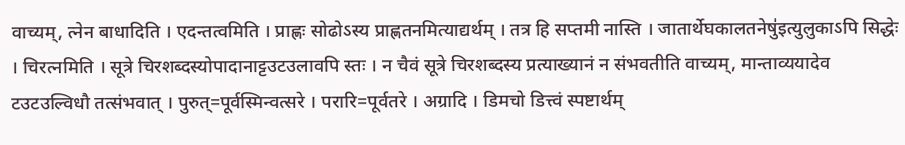वाच्यम्, त्नेन बाधादिति । एदन्तत्वमिति । प्राह्णः सोढोऽस्य प्राह्णतनमित्याद्यर्थम् । तत्र हि सप्तमी नास्ति । जातार्थेघकालतनेषु॑इत्युलुकाऽपि सिद्धेः । चिरत्नमिति । सूत्रे चिरशब्दस्योपादानाट्टउटउलावपि स्तः । न चैवं सूत्रे चिरशब्दस्य प्रत्याख्यानं न संभवतीति वाच्यम्, मान्ताव्ययादेव टउटउल्विधौ तत्संभवात् । पुरुत्=पूर्वस्मिन्वत्सरे । परारि=पूर्वतरे । अग्रादि । डिमचो डित्त्वं स्पष्टार्थम्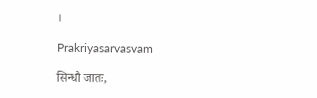।

Prakriyasarvasvam

सिन्धौ जातः,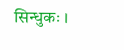सिन्धुकः ।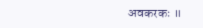अवकरकः ॥